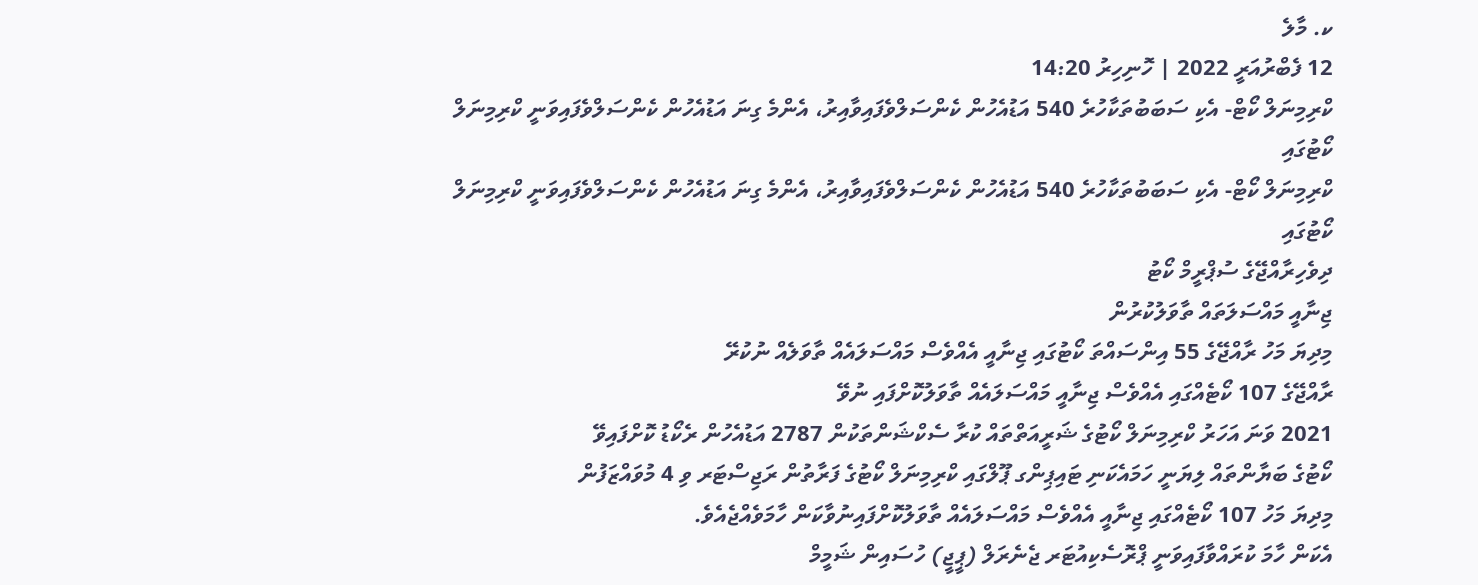ކ. މާލެ
12 ފެބްރުއަރީ 2022 | ހޮނިހިރު 14:20
ކްރިމިނަލް ކޯޓް- އެކި ސަބަބުތަކާހުރެ 540 އަޑުއެހުން ކެންސަލްވެފައިވާއިރު، އެންމެ ގިނަ އަޑުއެހުން ކެންސަލްވެފައިވަނީ ކްރިމިނަލް ކޯޓުގައި
ކްރިމިނަލް ކޯޓް- އެކި ސަބަބުތަކާހުރެ 540 އަޑުއެހުން ކެންސަލްވެފައިވާއިރު، އެންމެ ގިނަ އަޑުއެހުން ކެންސަލްވެފައިވަނީ ކްރިމިނަލް ކޯޓުގައި
ދިވެހިރާއްޖޭގެ ސުޕްރީމް ކޯޓު
ޖިނާއީ މައްސަލަތައް ތާވަލުކުރުން
މިދިޔަ މަހު ރާއްޖޭގެ 55 އިންސައްތަ ކޯޓުގައި ޖިނާއީ އެއްވެސް މައްސަލައެއް ތާވަލެއް ނުކުރޭ
ރާއްޖޭގެ 107 ކޯޓެއްގައި އެއްވެސް ޖިނާއީ މައްސަލައެއް ތާވަލުކޮށްފައި ނުވޭ
2021 ވަނަ އަހަރު ކްރިމިނަލް ކޯޓުގެ ޝަރީއަތްތައް ކުރާ ސެކްޝަންތަކުން 2787 އަޑުއެހުން ރެކޯޑު ކޮށްފައިވޭ
ކޯޓުގެ ބަޔާންތައް ލިޔަނީ ހަމައެކަނި ޓައިޕިންގ ޕޫލްގައި ކްރިމިނަލް ކޯޓުގެ ފަރާތުން ރަޖިސްޓަރ ވި 4 މުވައްޒަފުން
މިދިޔަ މަހު 107 ކޯޓެއްގައި ޖިނާއީ އެއްވެސް މައްސަލައެއް ތާވަލުކޮށްފައިނުވާކަން ހާމަވެއްޖެއެވެ.
އެކަން ހާމަ ކުރައްވާފައިވަނީ ޕްރޮސެކިއުޓަރ ޖެނެރަލް (ޕީޖީ) ހުސައިން ޝަމީމް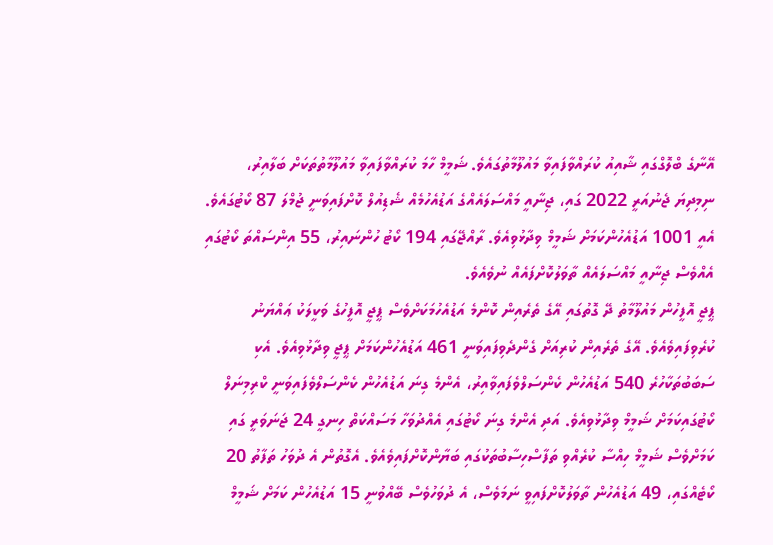އޭނާގެ ބްލޮގްގައި ޝާއިއު ކުރައްވާފައިވާ މައުލޫމާތުގައެވެ. ޝަމީމް ހާމަ ކުރައްވާފައިވާ މައުލޫމާތުތަކަށް ބަލާއިރު، ނިމިދިޔަ ޖެނުއަރީ 2022 ގައި، ޖިނާއީ މައްސަލައެއްގެ އަޑުއެހުމެއް ޝެޑިއުލް ކޮށްފައިވަނީ ޖުމްލަ 87 ކޯޓުގައެވެ. އެއީ 1001 އަޑުއެހުންކަމަށް ޝަމީމް ވިދާޅުވިއެވެ. ރާއްޖޭގައި 194 ކޯޓު ހުންނައިރު، 55 އިންސައްތަ ކޯޓުގައި އެއްވެސް ޖިނާއީ މައްސަލައެއް ތާވަލުކޮށްފައެއް ނުވެއެވެ.
ޕީޖީ އޮފީހުން މައުލޫމާތު ދޭ ގޮތުގައި އޭގެ ތެރެއިން ކޮންމެ އަޑުއެހުމަކަށްވެސް ޕީޖީ އޮފީހުގެ ވަކީލަކު ޢައްޔަނު ކުރެވިފައިވެއެވެ. އޭގެ ތެރެއިން ކުރިއަށް ގެންދެވިފައިވަނީ 461 އަޑުއެހުންކަމަށް ޕީޖީ ވިދާޅުވިއެވެ. އެކި ސަބަބުތަކާހުރެ 540 އަޑުއެހުން ކެންސަލްވެފައިވާއިރު، އެންމެ ގިނަ އަޑުއެހުން ކެންސަލްވެފައިވަނީ ކްރިމިނަލް ކޯޓުގައިކަމަށް ޝަމީމް ވިދާޅުވިއެވެ. އަދި އެންމެ ގިނަ ކޯޓުގައި އެއްދުވަހާ މަސައްކަތް ހިނގީ 24 ޖަނަވަރީ ގައި ކަމަށްވެސް ޝަމީމް ހިއްސާ ކުރެއްވި ތަފާސްހިސާބުތަކުގައި ބަޔާންކޮށްފައިވެއެވެ. އެގޮތުން އެ ދުވަހު ތަފާތު 20 ކޯޓެއްގައި، 49 އަޑުއެހުން ތާވަލުކޮށްފައިވީ ނަމަވެސް، އެ ދުވަހުވެސް ބޭއްވުނީ 15 އަޑުއެހުން ކަމަށް ޝަމީމް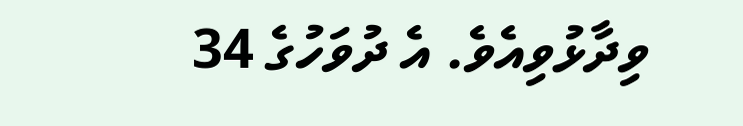ވިދާޅުވިއެވެ. އެ ދުވަހުގެ 34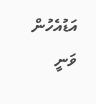އަޑުއެހުން ވަނީ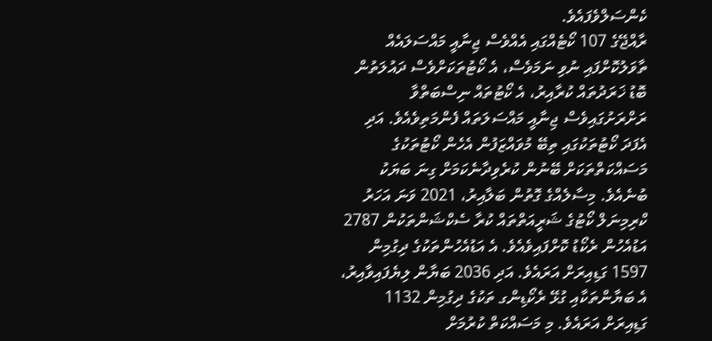ކެންސަލްވެފައެވެ.
ރާއްޖޭގެ 107 ކޯޓެއްގައި އެއްވެސް ޖިނާއީ މައްސަލައެއް ތާވަލުކޮށްފައި ނުވި ނަމަވެސް، އެ ކޯޓުތަކަށްވެސް ދައުލަތުން ބޮޑު ޚަރަދުތައް ކުރާއިރު، އެ ކޯޓުތައް ނިސްބަތްވާ ރަށްރަށުގައިވެސް ޖިނާއީ މައްސަލަތައް ފެންމަތިވެއެވެ. އަދި އެފަދަ ކޯޓުތަކުގައި ތިބޭ މުވައްޒަފުން އެހެން ކޯޓުތަކުގެ މަސައްކަތްތަކަށް ބޭނުން ކުރެވިދާނެކަމަށް ގިނަ ބަޔަކު ބުނެއެވެ. މިސާލެއްގެ ގޮތުން ބަލާއިރު، 2021 ވަނަ އަހަރު ކްރިމިނަލް ކޯޓުގެ ޝަރީއަތްތައް ކުރާ ސެކްޝަންތަކުން 2787 އަޑުއެހުން ރެކޯޑު ކޮށްފައިވެއެވެ. އެ އަޑުއެހުންތަކުގެ ދިގުމިން 1597 ގަޑިއިރަށް އަރައެވެ. އަދި 2036 ބަޔާން ލިޔެފައިވާއިރު، އެ ބަޔާންތަކާއި ގުޅޭ ރެކޯޑިންގ ތަކުގެ ދިގުމިން 1132 ގަޑިއިރަށް އަރައެވެ. މި މަސައްކަތް ކުރުމަށް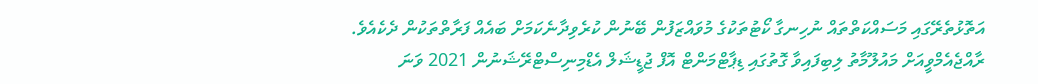އަތޮޅުތެރޭގައި މަސައްކަތްތައް ނުހިނގާ ކޯޓުތަކުގެ މުވައްޒަފުން ބޭނުން ކުރެވިދާނެކަމަށް ބައެއް ފަރާތްތަކުން ދެކެއެވެ.
ރާއްޖެއެމްވީއަށް މައުލޫމާތު ލިބިފައިވާ ގޮތުގައި ޑިޕާޓްމަންޓް އޮފް ޖުޑީޝަލް އެޑްމިނިސްޓްރޭޝަނުން 2021 ވަނަ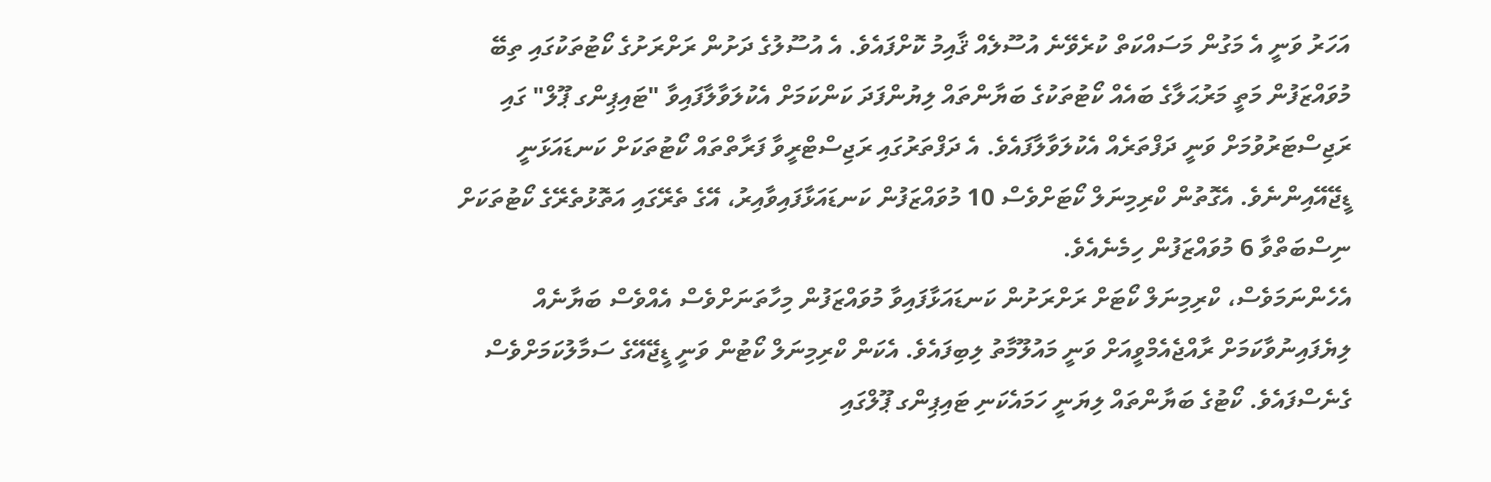އަހަރު ވަނީ އެ މަގުން މަސައްކަތް ކުރެވޭނެ އުސޫލެއް ޤާއިމު ކޮށްފައެވެ. އެ އުސޫލުގެ ދަށުން ރަށްރަށުގެ ކޯޓުތަކުގައި ތިބޭ މުވައްޒަފުން މަތީ މަރުޙަލާގެ ބައެއް ކޯޓުތަކުގެ ބަޔާންތައް ލިޔުންފަދަ ކަންކަމަށް އެކުލަވާލާފައިވާ "ޓައިޕިންގ ޕޫލް" ގައި ރަޖިސްޓަރުވުމަށް ވަނީ ދަފްތަރެއް އެކުލަވާލާފައެވެ. އެ ދަފްތަރުގައި ރަޖިސްޓްރީވާ ފަރާތްތައް ކޯޓުތަކަށް ކަނޑައަޅަނީ ޑީޖޭއޭއިންނެވެ. އެގޮތުން ކްރިމިނަލް ކޯޓަށްވެސް 10 މުވައްޒަފުން ކަނޑައަޅާފައިވާއިރު، އޭގެ ތެރޭގައި އަތޮޅުތެރޭގެ ކޯޓުތަކަށް ނިސްބަތްވާ 6 މުވައްޒަފުން ހިމެނެއެވެ.
އެހެންނަމަވެސް، ކްރިމިނަލް ކޯޓަށް ރަށްރަށުން ކަނޑައަޅާފައިވާ މުވައްޒަފުން މިހާތަނަށްވެސް އެއްވެސް ބަޔާނެއް ލިޔެފައިނުވާކަމަށް ރާއްޖެއެމްވީއަށް ވަނީ މައުލޫމާތު ލިބިފައެވެ. އެކަން ކްރިމިނަލް ކޯޓުން ވަނީ ޑީޖޭއޭގެ ސަމާލުކަމަށްވެސް ގެނެސްފައެވެ. ކޯޓުގެ ބަޔާންތައް ލިޔަނީ ހަމައެކަނި ޓައިޕިންގ ޕޫލްގައި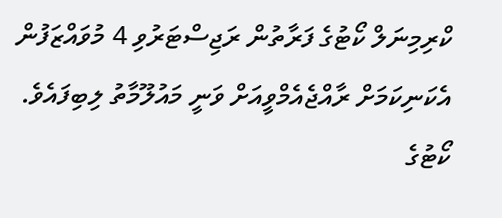ކްރިމިނަލް ކޯޓުގެ ފަރާތުން ރަޖިސްޓަރުވި 4 މުވައްޒަފުން އެކަނިކަމަށް ރާއްޖެއެމްވީއަށް ވަނީ މައުލޫމާތު ލިބިފައެވެ.
ކޯޓުގެ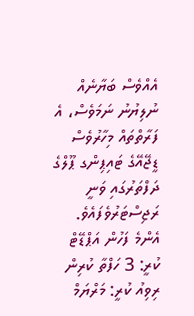އެއްވެސް ބަޔާނެއް ނުލިޔުނު ނަމަވެސް، އެ ފަރާތްތައް މިހާރުވެސް ޑީޖޭއޭގެ ޓައިޕިންގ ޕޫލްގެ ދަފްތަރުގައި ވަނީ ރަޖިސްޓަރުވެފައެވެ.
އެންމެ ފަހުން އަޕްޑޭޓް ކުރީ: 3 ހަފްތާ ކުރިން
ރިވިއު ކުރީ: މަރްޔަމް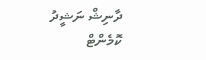ދާނިޝް ނަޝީދު
ކޮމެންޓް